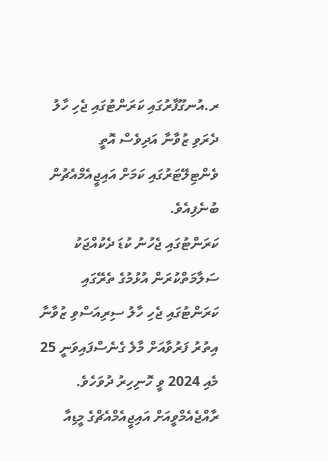ރ.އުނގޫފާރުގައި ކަރަންޓުގައި ޖެހި ހާލު ދެރަވި ޒުވާނާ އަދިވެސް އޮތީ ވެންޓިލޭޓަރުގައި ކަމަށް އައިޖީއެމްއެޗުން ބުނެފިއެވެ.
ކަރަންޓުގައި ޖެހުނު ކުޑަ ދެކުއްޖަކު ސަލާމަތްކުރަން އުޅުމުގެ ތެރޭގައި ކަރަންޓުގައި ޖެހި ހާލު ސިރިއަސްވި ޒުވާނާ އިތުރު ފަރުވާއަށް މާލެ ގެނެސްފައިވަނީ 25 މެއި 2024 ވީ ހޮނިހިރު ދުވަހެވެ.
ރާއްޖެއެމްވީއަށް އައިޖީއެމްއެޗްގެ މީޑިއާ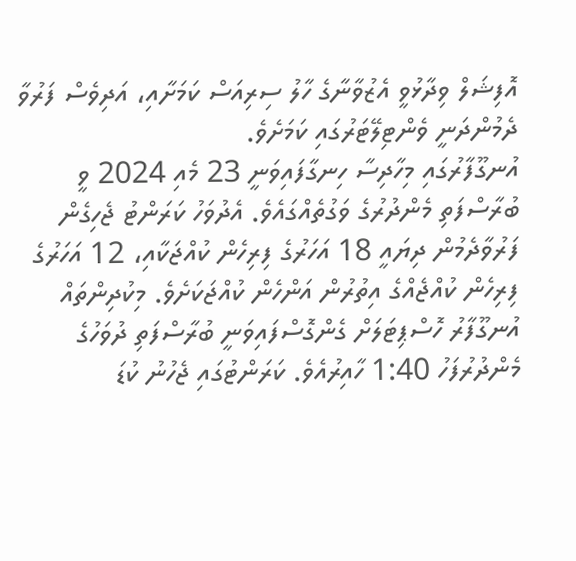އޮފިޝަލް ވިދާޅުވީ އެޒުވާނާގެ ހާލު ސިރިއަސް ކަމަށާއި، އަދިވެސް ފަރުވާ ދެމުންދަނީ ވެންޓިލޭޓަރުގައި ކަމަށެވެ.
އުނގޫފާރުގައި މިހާދިސާ ހިނގާފައިވަނީ 23 މެއި 2024 ވީ ބުރާސްފަތި މެންދުރުގެ ވަގުތެއްގައެވެ. އެދުވަހު ކަރަންޓު ޖެހިގެން ފަރުވާދެމުން ދިޔައީ 18 އަހަރުގެ ފިރިހެން ކުއްޖަކާއި، 12 އަހަރުގެ ފިރިހެން ކުއްޖެއްގެ އިތުރުން އަންހެން ކުއްޖަކަށެވެ. މިކުދިންތައް އުނގޫފާރު ހޮސްޕިޓަލަށް ގެންގޮސްފައިވަނީ ބުރާސްފަތި ދުވަހުގެ މެންދުރުފަހު 1:40 ހާއިރުއެވެ. ކަރަންޓުގައި ޖެހުނު ކުޑަ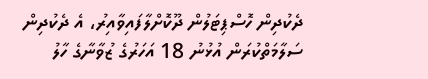ދެކުދިން ހޮސްޕިޓަލުން ދޫކޮށްލާފައިވާއިރު، އެ ދެކުދިން ސަލާމަތްކުރަން އުޅުނު 18 އަހަރުގެ ޒުވާނާގެ ހާލު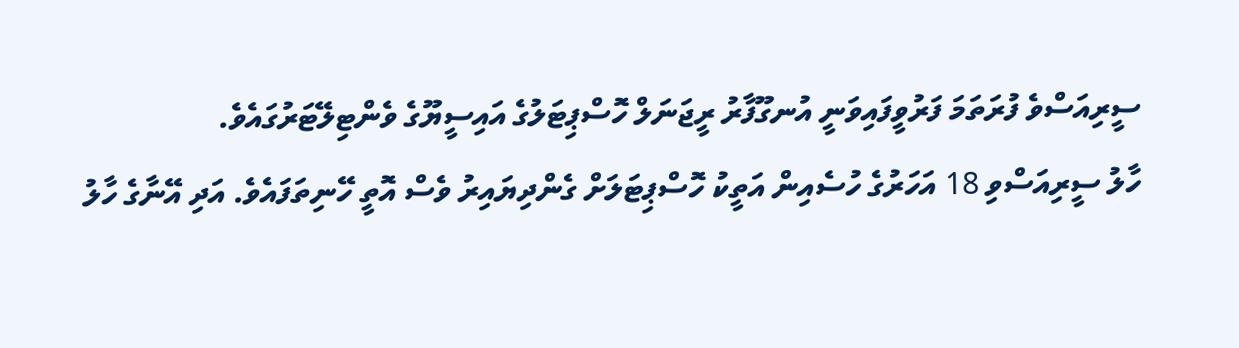ސީރިއަސްވެ ފުރަތަމަ ފަރުވީފައިވަނީ އުނގޫފާރު ރީޖަނަލް ހޮސްޕިޓަލުގެ އައިސީޔޫގެ ވެންޓިލޭޓަރުގައެވެ.
ހާލު ސީރިއަސްވި 18 އަހަރުގެ ހުސެއިން އަތީކު ހޮސްޕިޓަލަށް ގެންދިޔައިރު ވެސް އޮތީ ހޭނިތަފައެވެ. އަދި އޭނާގެ ހާލު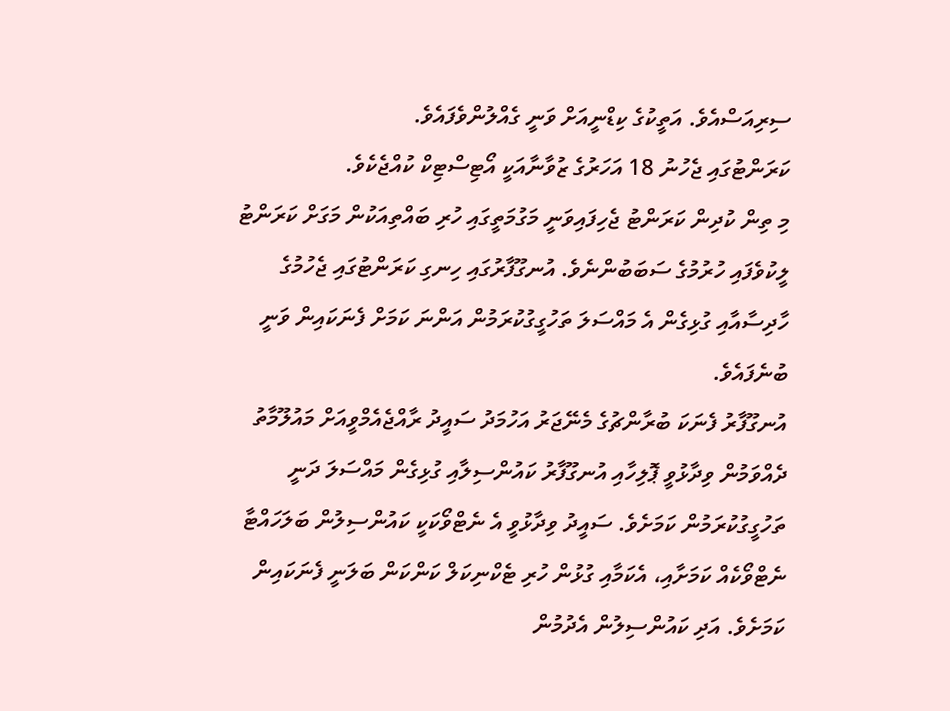ސިރިއަސްއެވެ. އަތީކުގެ ކިޑްނީއަށް ވަނީ ގެއްލުންވެފައެވެ.
ކަރަންޓުގައި ޖެހުނު 18 އަހަރުގެ ޒުވާނާއަކީ އޯޓިސްޓިކް ކުއްޖެކެވެ.
މި ތިން ކުދިން ކަރަންޓު ޖެހިފައިވަނީ މަގުމަތީގައި ހުރި ބައްތިއަކުން މަގަށް ކަރަންޓު ލީކުވެފައި ހުރުމުގެ ސަބަބުންނެވެ. އުނގޫފާރުގައި ހިނގި ކަރަންޓުގައި ޖެހުމުގެ ހާދިސާއާއި ގުޅިގެން އެ މައްސަލަ ތަހުގީގުކުރަމުން އަންނަ ކަމަށް ފެނަކައިން ވަނީ ބުނެފައެވެ.
އުނގޫފާރު ފެނަކަ ބުރާންޗުގެ މެނޭޖަރު އަހުމަދު ސައީދު ރާއްޖެއެމްވީއަށް މައުލޫމާތު ދެއްވަމުން ވިދާޅުވީ ޕޮލިހާއި އުނގޫފާރު ކައުންސިލާއި ގުޅިގެން މައްސަލަ ދަނީ ތަހުގީގުކުރަމުން ކަމަށެވެ. ސައީދު ވިދާޅުވީ އެ ނެޓްވޯކަކީ ކައުންސިލުން ބަލަހައްޓާ ނެޓްވޯކެއް ކަމަށާއި، އެކަމާއި ގުޅުން ހުރި ޓެކްނިކަލް ކަންކަން ބަލަނީ ފެނަކައިން ކަމަށެވެ. އަދި ކައުންސިލުން އެދުމުން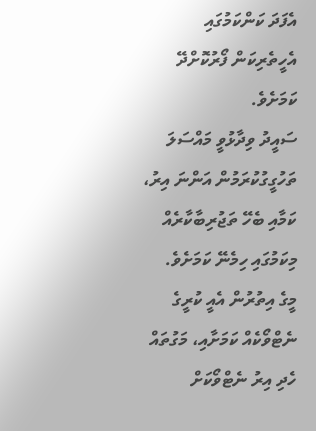އެފަދަ ކަންކަމުގައި އެހީތެރިކަން ފޯރުކޮށްދޭ ކަމަށެވެ.
ސައީދު ވިދާޅުވީ މައްސަލަ ތަހުގީގުކުރަމުން އަންނަ އިރު، ކަމާއި ބެހޭ ތަޖުރިބާކާރެއް މިކަމުގައި ހިމެނޭ ކަމަށެވެ.
މީގެ އިތުރުން އެއީ ކުރީގެ ނެޓްވޯކެއް ކަމަށާއި، މަގުތައް ހެދި އިރު ނެޓްވޯކަށް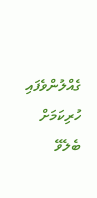ގެއްލުންވެފައި ހުރިކަމަށް ބެލެވޭ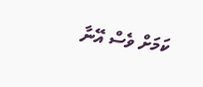ކަމަށް ވެސް އޭނާ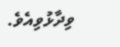ވިދާޅުވިއެވެ.